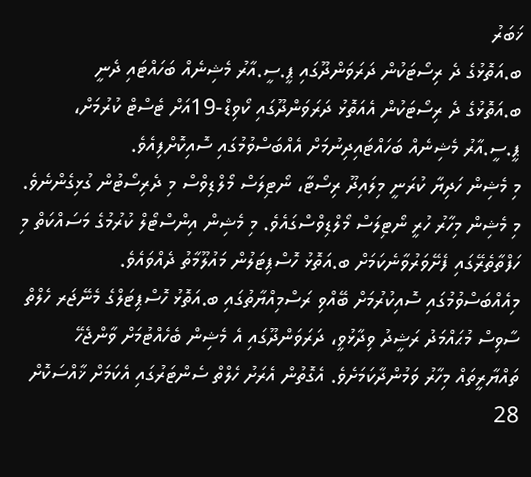ޚަބަރު
ބ.އަތޮޅުގެ ދެ ރިސޯޓަކުން ދަރަވަންދޫގައި ޕީ.ސީ.އާރު މެޝިނެއް ބަހައްޓައި ދެނީ
ބ.އަތޮޅުގެ ދެ ރިސޯޓަކުން އެއަތޮޅު ދަރަވަންދޫގައި ކޯވިޑް-19އަށް ޓެސްޓް ކުރުމަށް، ޕީ.ސީ.އާރު މެޝިނެއް ބަހައްޓައިދިނުމަށް އެއްބަސްވުމުގައި ސޮއިކޮށްފިއެވެ.
މި މެޝިން ހަދިޔާ ކުރަނީ މިލައިދޫ ރިސޯޓާ، ނޯޓިލަސް މޯލްޑިވްސް މި ދެރިސޯޓުން ގުޅިގެންނެވެ.
މި މެޝިން މިހާރު ހުރީ ނޯޓިލަސް މޯލްޑިވްސްގައެވެ. މި މެޝިން އިންސްޓޯލް ކުރުމުގެ މަސައްކަތް މި ހަފްތާތެރޭގައި ފެށޭވަރުވާނެކަމަށް ބ.އަތޮޅު ހޮސްޕިޓަލުން މައުލޫމާތު ދެއްވައެވެ.
މިއެއްބަސްވުމުގައި ސޮއިކުރުމަށް ބޭއްވި ރަސްމިއްޔާތުގައި ބ.އަތޮޅު ހޮސްޕިޓަލްގެ މެނޭޖަރ ހެލްތް ސާވިސް މުޙައްމަދު ރަޝީދު ވިދާޅުވީ، ދަރަވަންދޫގައި އެ މެޝިން ބެހެއްޓުމަށް ވާންޖެހޭ ތައްޔާރީތައް މިހާރު ވަމުންދާކަމަށެވެ. އެގޮތުން އެރަށު ހެލްތް ސެންޓަރުގައި އެކަމަށް ޚާއްސަކޮށް 28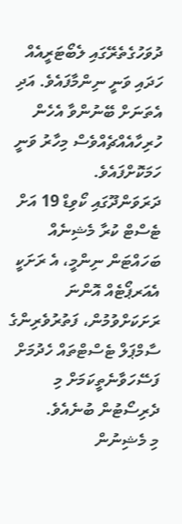ދުވަހުގެތެރޭގައި ލެބޯޓަރީއެއް ހަދައި ވަނީ ނިންމާފައެވެ. އަދި އެތަނަށް ބޭނުންވާ އެހެން ހުރިހާއެއްޗެއްވެސް މިހާރު ވަނީ ހަމަކޮށްފައެވެ.
ދަރަވަންދޫގައި ކޯވިޑް 19 އަށް ޓެސްޓް ކުރާ މެޝިނެއް ބަހައްޓަން ނިންމީ، އެ ރަށަކީ އެއަރޕޯޓެއް އޮންނަ ރަށަކަށްވުމުން، ފަތުރުވެރިންގެ ސާމްޕަލް ޓެސްޓްތައް ހެދުމަށް ފަސޭހަވާނެތީކަމަށް މި ދެރިސޯޓުން ބުނެއެވެ.
މި މެޝިނުން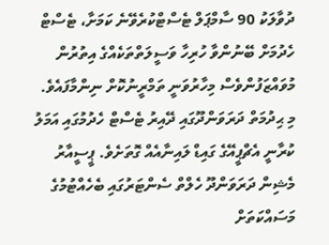ދުވާލަކު 90 ސާމްޕަލް ޓެސްޓްކުރެވޭނެ ކަމަށާ، ޓެސްޓް ހެދުމަށް ބޭނުންވާ ހުރިހާ ވަސީލަތްތަކެއްގެ އިތުރުން މުވައްޒަފުންވެސް މިހާރުވަނީ ތަމްރީނުކޮށް ނިންމާފައެވެ.
މި ޙިދުމަތް ދަރަވަންދޫގައި ދޭއިރު ޓެސްޓް ހެދުމުގައި އަމަލު ކުރާނީ އެޗްޕީއޭގެ ގައިޑް ލައިނާއެއް ގޮތަށެވެ. ޕީސީއާރު މެޝިން ދަރަވަންދޫ ހެލްތް ސެންޓަރުގައި ބެހެއްޓުމުގެ މަސައްކަތަށް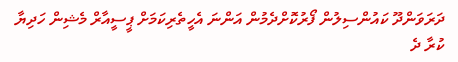ދަރަވަންދޫ ކައުންސިލުން ފޯރުކޮށްދެމުން އަންނަ އެހީތެރިކަމަށް ޕީސީއާރް މެޝިން ހަދިޔާ ކުރާ ދެ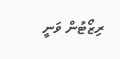ރިޒޯޓުން ވަނީ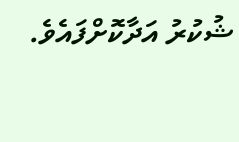ޝުކުރު އަދާކޮށްފައެވެ.